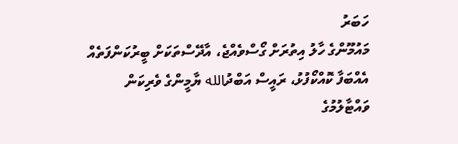ހަބަރު
މައުމޫންގެ ހާލު އިތުރަށް ގޯސްވެއްޖެ، އާދޭސްތަކަށް ބީރުކަންފަތެއް
އެއްބަފާ ކޮއްކޯފުޅު، ރައީސް އަބްދުالله ޔާމީންގެ ވެރިކަން ވައްޓާލުމުގެ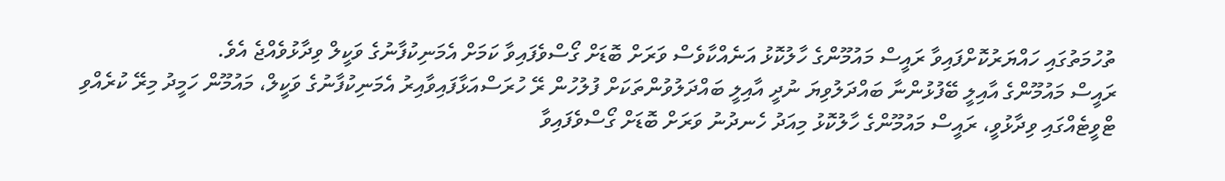ތުހުމަތުގައި ހައްޔަރުކޮށްފައިވާ ރައީސް މައުމޫންގެ ހާލުކޮޅު އަނެއްކާވެސް ވަރަށް ބޮޑަށް ގޯސްވެފައިވާ ކަމަށް އެމަނިކުފާނުގެ ވަކީލް ވިދާޅުވެއްޖެ އެވެ.
ރައީސް މައުމޫންގެ އާއިލީ ބޭފުޅުންނާ ބައްދަލުވިޔަ ނުދީ އާއިލީ ބައްދަލުވުންތަކަށް ފުލުހުން ރޭ ހުރަސްއަޅާފައިވާއިރު އެމަނިކުފާނުގެ ވަކީލް، މައުމޫން ހަމީދު މިރޭ ކުރެއްވި ޓްވީޓެއްގައި ވިދާޅުވީ، ރައީސް މައުމޫންގެ ހާލުކޮޅު މިއަދު ހެނދުނު ވަރަށް ބޮޑަށް ގޯސްވެފައިވާ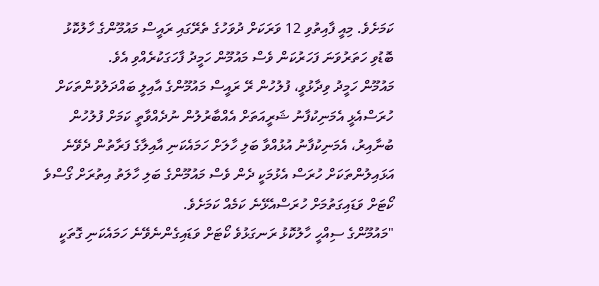ކަމަށެވެ. މިއީ ފާއިތުވި 12 ވަރަކަށް ދުވަހުގެ ތެރޭގައި ރައީސް މައުމޫންގެ ހާލުކޮޅު ބޮޑުވި ހަތަރުވަނަ ފަހަރުކަން ވެސް މައުމޫން ހަމީދު ފާހަގަކުރެއްވި އެވެ.
މައުމޫން ހަމީދު ވިދާޅުވީ، ފުލުހުން ރޭ ރައީސް މައުމޫންގެ އާއިލީ ބައްދަލުވުންތަކަށް ހުރަސްއެޅީ އެމަނިކުފާނު ޝަރީއަތަށް އެއްބާރުލުން ނުދެއްވާތީ ކަމަށް ފުލުހުން ބުނާއިރު، އެމަނިކުފާނު އުޅުއްވާ ބަލި ހާލަށް ހަމައެކަނި އާއިލާގެ ފަރާތުން ދެވޭނެ އަޅައިލުންތަކަށް ހުރަސް އެޅުމަކީ ދެން ވެސް މައުމޫންގެ ބަލި ހާލަތު އިތުރަށް ގޯސްވެ ކޯޓަށް ވަޑައިގަތުމަށް ހުރަސްއެޅޭނެ ކަމެއް ކަމަށެވެ.
"މައުމޫންގެ ސިއްހީ ހާލުކޮޅު ރަނގަޅުވެ ކޯޓަށް ވަޑައިގެންނެވޭނެ ހަމައެކަނި ގޮތަކީ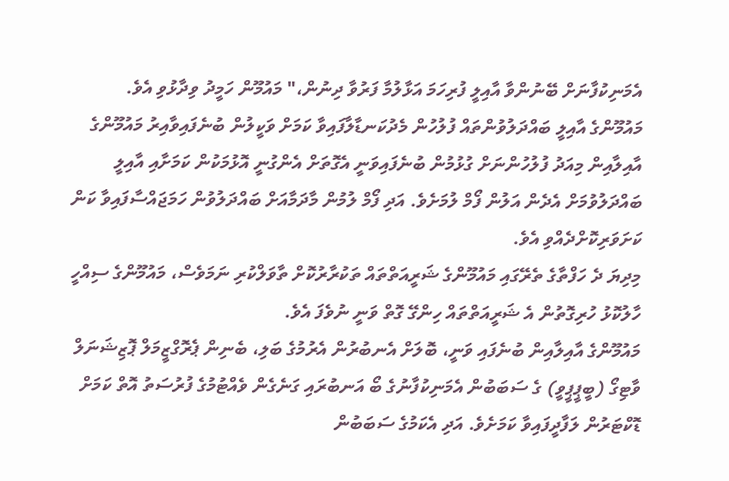އެމަނިކުފާނަށް ބޭނުންވާ އާއިލީ ފުރިހަމަ އަޅާލުމާ ފަރުވާ ދިނުން،" މައުމޫން ހަމީދު ވިދާޅުވި އެވެ.
މައުމޫންގެ އާއިލީ ބައްދަލުވުންތައް ފުލުހުން މެދުކަނޑާލާފައިވާ ކަމަށް ވަކީލުން ބުނެފައިވާއިރު މައުމޫންގެ އާއިލާއިން މިއަދު ފުލުހުންނަށް ގުޅުމުން ބުނެފައިވަނީ އެގޮތަށް އެންގުނީ އޮޅުމަކުން ކަމަށާއި އާއިލީ ބައްދަލުވުމަށް އެދެން އަލުން ފޯމް ލުމަށެވެ. އަދި ފޯމް ލުމުން މާދަމާއަށް ބައްދަލުވުން ހަމަޖައްސާފައިވާ ކަން ކަށަވަރިކޮށްދެއްވި އެވެ.
މިދިޔަ ދެ ހަފްތާގެ ތެރޭގައި މައުމޫންގެ ޝަރީއަތްތައް ތަކުރާރުކޮށް ތާވަލްކުރި ނަމަވެސް، މައުމޫންގެ ސިއްހީ ހާލުކޮޅު ހުރިގޮތުން އެ ޝަރީއަތްތައް ހިންގޭ ގޮތް ވަނީ ނުވެފަ އެވެ.
މައުމޫންގެ އާއިލާއިން ބުނެފައި ވަނީ، ބޮލަށް އެނބުރުން އެރުމުގެ ބަލި، ބެނިން ޕެރޮގްޒީމަލް ޕޮޒިޝަނަލް ވާޓިގޯ (ބީޕީޕީވީ) ގެ ސަބަބުން އެމަނިކުފާނުގެ ބޯ އަނބުރައި ގަނެގެން ވެއްޓުމުގެ ފުރުސަތު އޮތް ކަމަށް ޑޮކްޓަރުން ލަފާދީފައިވާ ކަމަށެވެ. އަދި އެކަމުގެ ސަބަބުން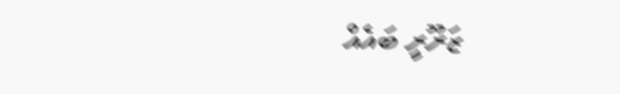ޒަރޫރީ ބައެއް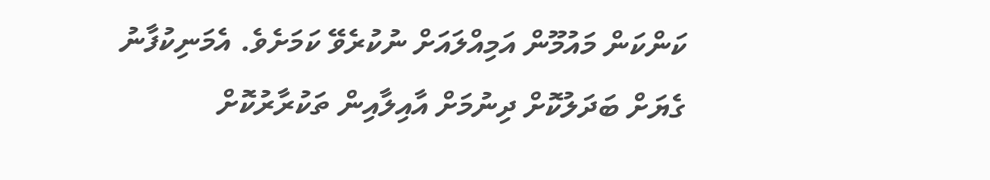ކަންކަން މައުމޫން އަމިއްލައަށް ނުކުރެވޭ ކަމަށެވެ. އެމަނިކުފާނު ގެޔަށް ބަދަލުކޮށް ދިނުމަށް އާއިލާއިން ތަކުރާރުކޮށް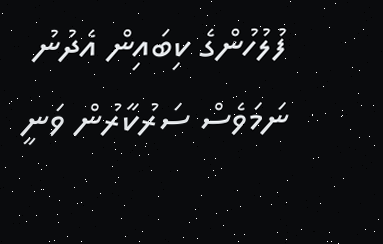ފުލުހުންގެ ކިބައިން އެދުނު ނަމަވެސް ސަރުކާރުން ވަނީ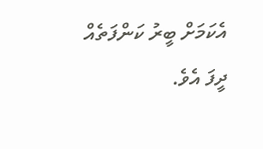އެކަމަށް ބީރު ކަންފަތެއް ދީފަ އެވެ.